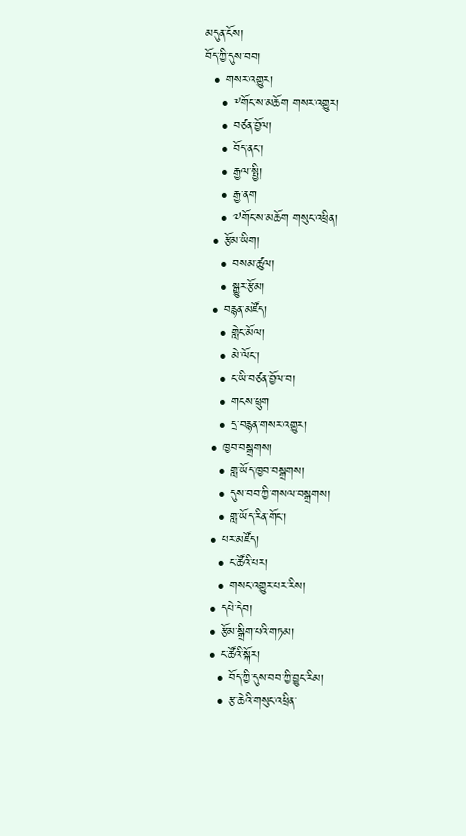མདུན་ངོས།
བོད་ཀྱི་དུས་བབ།
  • གསར་འགྱུར།
    • ༸གོང་ས་མཆོག གསར་འགྱུར།
    • བཙན་བྱོལ།
    • བོད་ནང་།
    • རྒྱལ་སྤྱི།
    • རྒྱ་ནག
    • ༧གོང་ས་མཆོག གསུང་འཕྲིན།
  • རྩོམ་ཡིག།
    • བསམ་ཚུལ།
    • སྒྱུར་རྩོམ།
  • བརྙན་མཛོད།
    • གླེང་མོལ།
    • མེ་ལོང་།
    • ང་ཡི་བཙན་བྱོལ་བ།
    • གངས་ཕྲུག
    • དྲ་བརྙན་གསར་འགྱུར།
  • ཁྱབ་བསྒྲགས།
    • གླ་ཡོད་ཁྱབ་བསྒྲགས།
    • དུས་བབ་ཀྱི་གསལ་བསྒྲགས།
    • གླ་ཡོད་རིན་གོང་།
  • པར་མཛོད།
    • ང་ཚོའི་པར།
    • གསང་འགྱུར་པར་རིས།
  • དཔེ་དེབ།
  • རྩོམ་སྒྲིག་པའི་གཏམ།
  • ང་ཚོའི་སྐོར།
    • བོད་ཀྱི་དུས་བབ་ཀྱི་བྱུང་རིམ།
    • རྩ་ཆེའི་གསུང་འཕྲིན་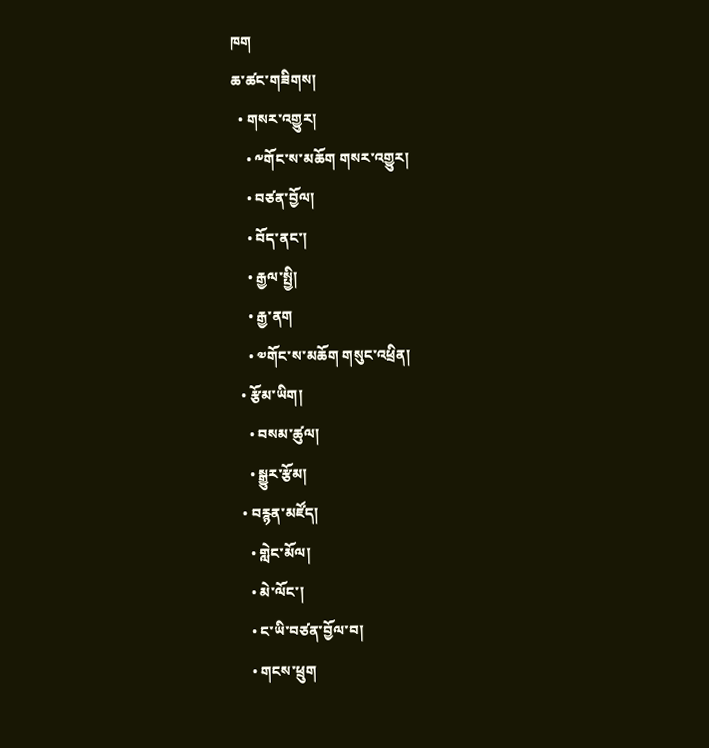ཁག
ཆ་ཚང་གཟིགས།
  • གསར་འགྱུར།
    • ༸གོང་ས་མཆོག གསར་འགྱུར།
    • བཙན་བྱོལ།
    • བོད་ནང་།
    • རྒྱལ་སྤྱི།
    • རྒྱ་ནག
    • ༧གོང་ས་མཆོག གསུང་འཕྲིན།
  • རྩོམ་ཡིག།
    • བསམ་ཚུལ།
    • སྒྱུར་རྩོམ།
  • བརྙན་མཛོད།
    • གླེང་མོལ།
    • མེ་ལོང་།
    • ང་ཡི་བཙན་བྱོལ་བ།
    • གངས་ཕྲུག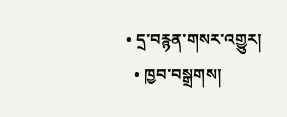• དྲ་བརྙན་གསར་འགྱུར།
  • ཁྱབ་བསྒྲགས།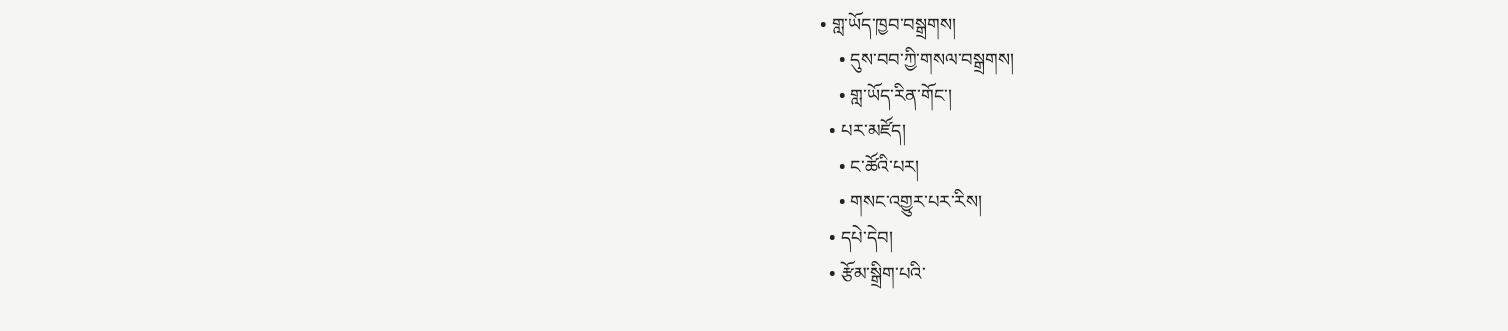• གླ་ཡོད་ཁྱབ་བསྒྲགས།
    • དུས་བབ་ཀྱི་གསལ་བསྒྲགས།
    • གླ་ཡོད་རིན་གོང་།
  • པར་མཛོད།
    • ང་ཚོའི་པར།
    • གསང་འགྱུར་པར་རིས།
  • དཔེ་དེབ།
  • རྩོམ་སྒྲིག་པའི་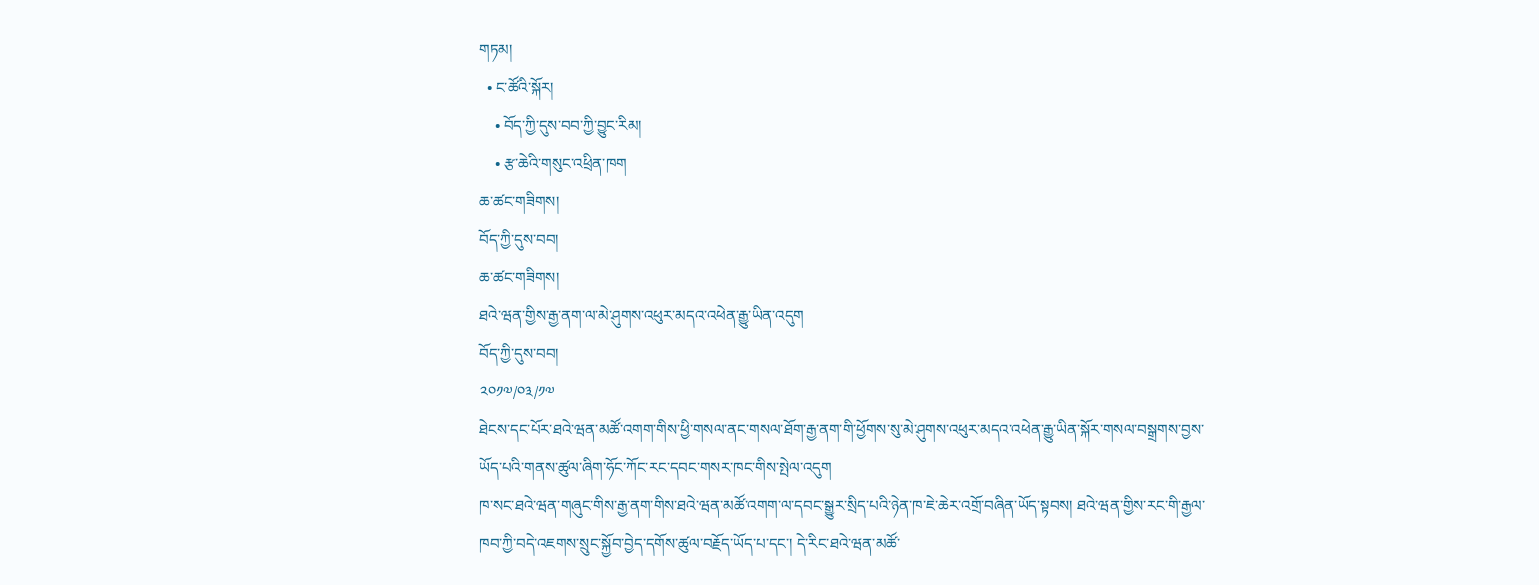གཏམ།
  • ང་ཚོའི་སྐོར།
    • བོད་ཀྱི་དུས་བབ་ཀྱི་བྱུང་རིམ།
    • རྩ་ཆེའི་གསུང་འཕྲིན་ཁག
ཆ་ཚང་གཟིགས།
བོད་ཀྱི་དུས་བབ།
ཆ་ཚང་གཟིགས།
ཐའེ་ཝན་གྱིས་རྒྱ་ནག་ལ་མེ་ཤུགས་འཕུར་མདའ་འཕེན་རྒྱུ་ཡིན་འདུག
བོད་ཀྱི་དུས་བབ།
༢༠༡༧/༠༣/༡༧
ཐེངས་དང་པོར་ཐའེ་ཝན་མཚོ་འགག་གིས་ཕྱི་གསལ་ནང་གསལ་ཐོག་རྒྱ་ནག་གི་ཕྱོགས་སུ་མེ་ཤུགས་འཕུར་མདའ་འཕེན་རྒྱུ་ཡིན་སྐོར་གསལ་བསྒྲགས་བྱས་ཡོད་པའི་གནས་ཚུལ་ཞིག་ཧོང་ཀོང་རང་དབང་གསར་ཁང་གིས་སྤེལ་འདུག
ཁ་སང་ཐའེ་ཝན་གཞུང་གིས་རྒྱ་ནག་གིས་ཐའེ་ཝན་མཚོ་འགག་ལ་དབང་སྒྱུར་སྲིད་པའི་ཉེན་ཁ་ཇེ་ཆེར་འགྲོ་བཞིན་ཡོད་སྟབས། ཐའེ་ཝན་གྱིས་རང་གི་རྒྱལ་ཁབ་ཀྱི་བདེ་འཇགས་སྲུང་སྐྱོབ་བྱེད་དགོས་ཚུལ་བརྗོད་ཡོད་པ་དང་། དེ་རིང་ཐའེ་ཝན་མཚོ་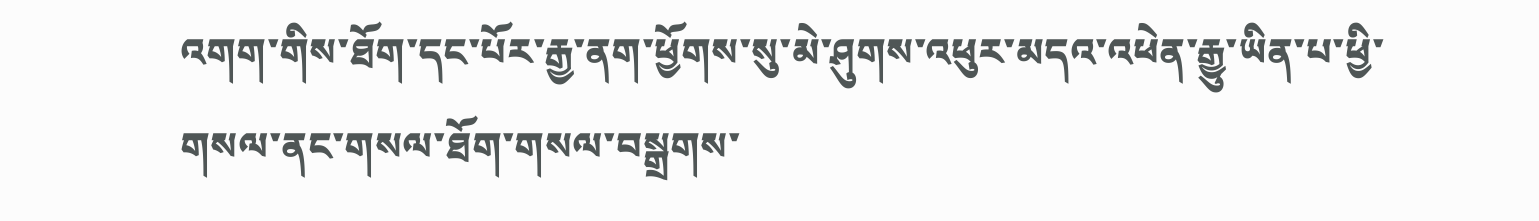འགག་གིས་ཐོག་དང་པོར་རྒྱ་ནག་ཕྱོགས་སུ་མེ་ཤུགས་འཕུར་མདའ་འཕེན་རྒྱུ་ཡིན་པ་ཕྱི་གསལ་ནང་གསལ་ཐོག་གསལ་བསྒྲགས་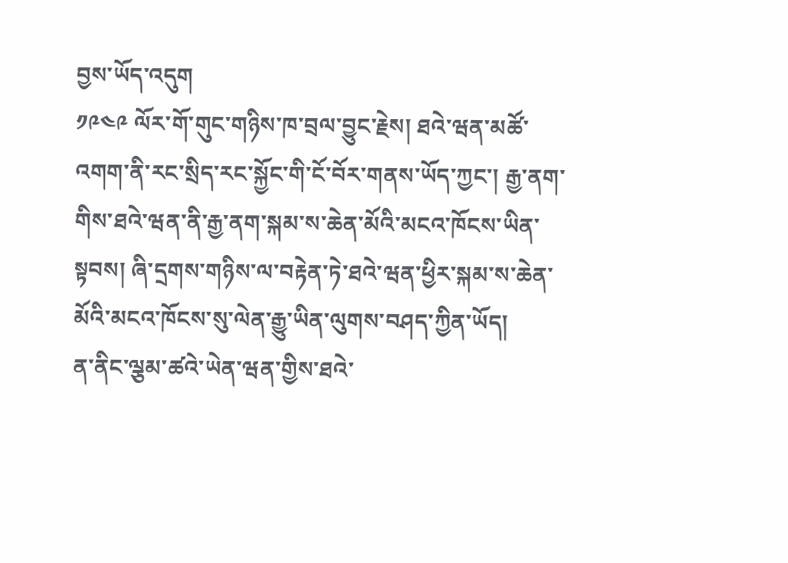བྱས་ཡོད་འདུག
༡༩༤༩ ལོར་གོ་གུང་གཉིས་ཁ་བྲལ་བྱུང་རྗེས། ཐའེ་ཝན་མཚོ་འགག་ནི་རང་སྲིད་རང་སྐྱོང་གི་ངོ་བོར་གནས་ཡོད་ཀྱང་། རྒྱ་ནག་གིས་ཐའེ་ཝན་ནི་རྒྱ་ནག་སྐམ་ས་ཆེན་མོའི་མངའ་ཁོངས་ཡིན་སྟབས། ཞི་དྲགས་གཉིས་ལ་བརྟེན་ཏེ་ཐའེ་ཝན་ཕྱིར་སྐམ་ས་ཆེན་མོའི་མངའ་ཁོངས་སུ་ལེན་རྒྱུ་ཡིན་ལུགས་བཤད་ཀྱིན་ཡོད།
ན་ནིང་ལྕམ་ཚའེ་ཡེན་ཝན་གྱིས་ཐའེ་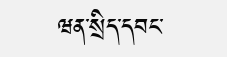ཝན་སྲིད་དབང་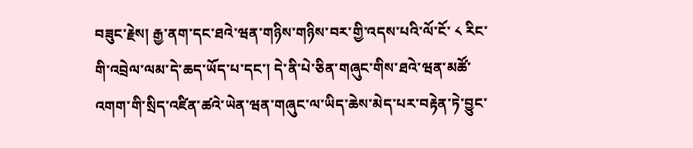བཟུང་རྗེས། རྒྱ་ནག་དང་ཐའེ་ཝན་གཉིས་གཉིས་བར་གྱི་འདས་པའི་ལོ་ངོ་ ༨ རིང་གི་འབྲེལ་ལམ་དེ་ཆད་ཡོད་པ་དང་། དེ་ནི་པེ་ཅིན་གཞུང་གིས་ཐའེ་ཝན་མཚོ་འགག་གི་སྲིད་འཛིན་ཚའེ་ཡེན་ཝན་གཞུང་ལ་ཡིད་ཆེས་མེད་པར་བརྟེན་ཏེ་བྱུང་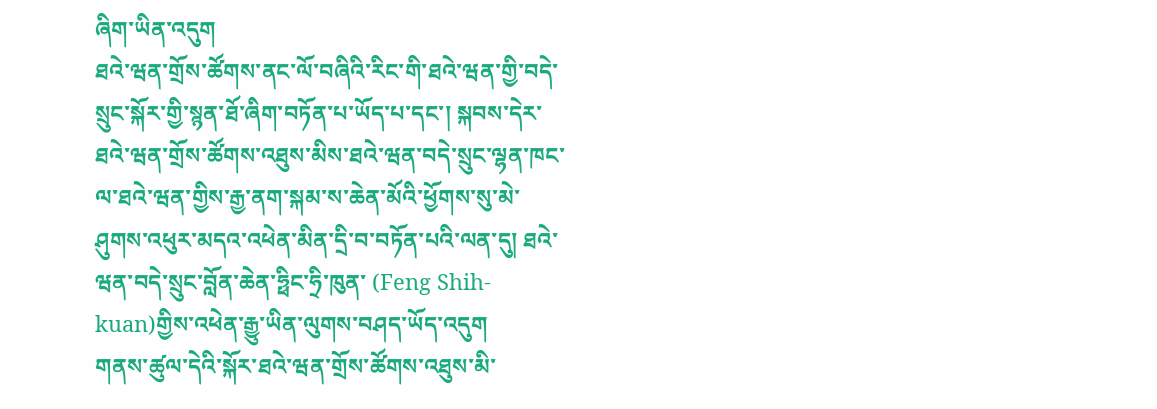ཞིག་ཡིན་འདུག
ཐའེ་ཝན་གྲོས་ཚོགས་ནང་ལོ་བཞིའི་རིང་གི་ཐའེ་ཝན་གྱི་བདེ་སྲུང་སྐོར་གྱི་སྙན་ཐོ་ཞིག་བཏོན་པ་ཡོད་པ་དང་། སྐབས་དེར་ཐའེ་ཝན་གྲོས་ཚོགས་འཐུས་མིས་ཐའེ་ཝན་བདེ་སྲུང་ལྷན་ཁང་ལ་ཐའེ་ཝན་གྱིས་རྒྱ་ནག་སྐམ་ས་ཆེན་མོའི་ཕྱོགས་སུ་མེ་ཤུགས་འཕུར་མདའ་འཕེན་མིན་དྲི་བ་བཏོན་པའི་ལན་དུ། ཐའེ་ཝན་བདེ་སྲུང་བློན་ཆེན་ཧྥིང་ཧྲི་ཁུན་ (Feng Shih-kuan)གྱིས་འཕེན་རྒྱུ་ཡིན་ལུགས་བཤད་ཡོད་འདུག
གནས་ཚུལ་དེའི་སྐོར་ཐའེ་ཝན་གྲོས་ཚོགས་འཐུས་མི་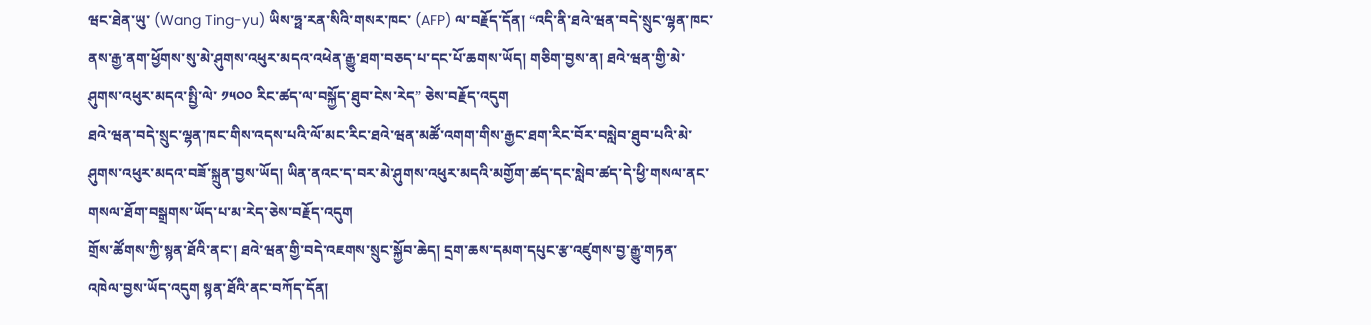ཝང་ཐེན་ཡུ་ (Wang Ting-yu) ཡིས་ཧྥ་རན་སིའི་གསར་ཁང་ (AFP) ལ་བརྗོད་དོན། “འདི་ནི་ཐའེ་ཝན་བདེ་སྲུང་ལྷན་ཁང་ནས་རྒྱ་ནག་ཕྱོགས་སུ་མེ་ཤུགས་འཕུར་མདའ་འཕེན་རྒྱུ་ཐག་བཅད་པ་དང་པོ་ཆགས་ཡོད། གཅིག་བྱས་ན། ཐའེ་ཝན་གྱི་མེ་ཤུགས་འཕུར་མདའ་སྤྱི་ལེ་ ༡༥༠༠ རིང་ཚད་ལ་བསྐྱོད་ཐུབ་ངེས་རེད” ཅེས་བརྗོད་འདུག
ཐའེ་ཝན་བདེ་སྲུང་ལྷན་ཁང་གིས་འདས་པའི་ལོ་མང་རིང་ཐའེ་ཝན་མཚོ་འགག་གིས་རྒྱང་ཐག་རིང་བོར་བསླེབ་ཐུབ་པའི་མེ་ཤུགས་འཕུར་མདའ་བཟོ་སྐྲུན་བྱས་ཡོད། ཡིན་ནའང་ད་བར་མེ་ཤུགས་འཕུར་མདའི་མགྱོག་ཚད་དང་སླེབ་ཚད་དེ་ཕྱི་གསལ་ནང་གསལ་ཐོག་བསྒྲགས་ཡོད་པ་མ་རེད་ཅེས་བརྗོད་འདུག
གྲོས་ཚོགས་ཀྱི་སྙན་ཐོའི་ནང་། ཐའེ་ཝན་གྱི་བདེ་འཇགས་སྲུང་སྐྱོབ་ཆེད། དྲག་ཆས་དམག་དཔུང་རྩ་འཛུགས་བྱ་རྒྱུ་གཏན་འཁེལ་བྱས་ཡོད་འདུག སྙན་ཐོའི་ནང་བཀོད་དོན།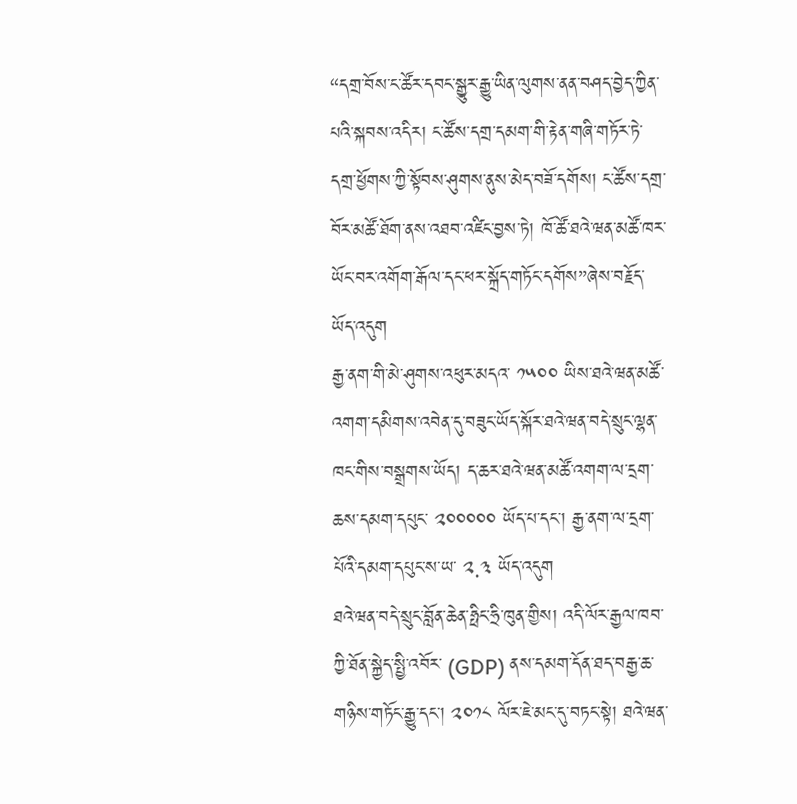“དགྲ་བོས་ང་ཚོར་དབང་སྒྱུར་རྒྱུ་ཡིན་ལུགས་ནན་བཤད་བྱེད་ཀྱིན་པའི་སྐབས་འདིར། ང་ཚོས་དགྲ་དམག་གི་རྟེན་གཞི་གཏོར་ཏེ་དགྲ་ཕྱོགས་ཀྱི་སྟོབས་ཤུགས་ནུས་མེད་བཟོ་དགོས། ང་ཚོས་དགྲ་བོར་མཚོ་ཐོག་ནས་འཐབ་འཛིང་བྱས་ཏེ། ཁོ་ཚོ་ཐའེ་ཝན་མཚོ་ཁར་ཡོང་བར་འགོག་རྒོལ་དང་ཕར་སྐྲོད་གཏོང་དགོས”ཞེས་བརྗོད་ཡོད་འདུག
རྒྱ་ནག་གི་མེ་ཤུགས་འཕུར་མདའ་ ༡༥༠༠ ཡིས་ཐའེ་ཝན་མཚོ་འགག་དམིགས་འབེན་དུ་བཟུང་ཡོད་སྐོར་ཐའེ་ཝན་བདེ་སྲུང་ལྷན་ཁང་གིས་བསྒྲགས་ཡོད། ད་ཆར་ཐའེ་ཝན་མཚོ་འགག་ལ་དྲག་ཆས་དམག་དཔུང་ ༢༠༠༠༠༠ ཡོད་པ་དང་། རྒྱ་ནག་ལ་དྲག་པོའི་དམག་དཔུང་ས་ཡ་ ༢.༣ ཡོད་འདུག
ཐའེ་ཝན་བདེ་སྲུང་བློན་ཆེན་ཧྥིང་ཧྲི་ཁུན་གྱིས། འདི་ལོར་རྒྱལ་ཁབ་ཀྱི་ཐོན་སྐྱེད་སྤྱི་འབོར་ (GDP) ནས་དམག་དོན་ཐད་བརྒྱ་ཆ་གཉིས་གཏོང་རྒྱུ་དང་། ༢༠༡༨ ལོར་ཇེ་མང་དུ་བཏང་སྟེ། ཐའེ་ཝན་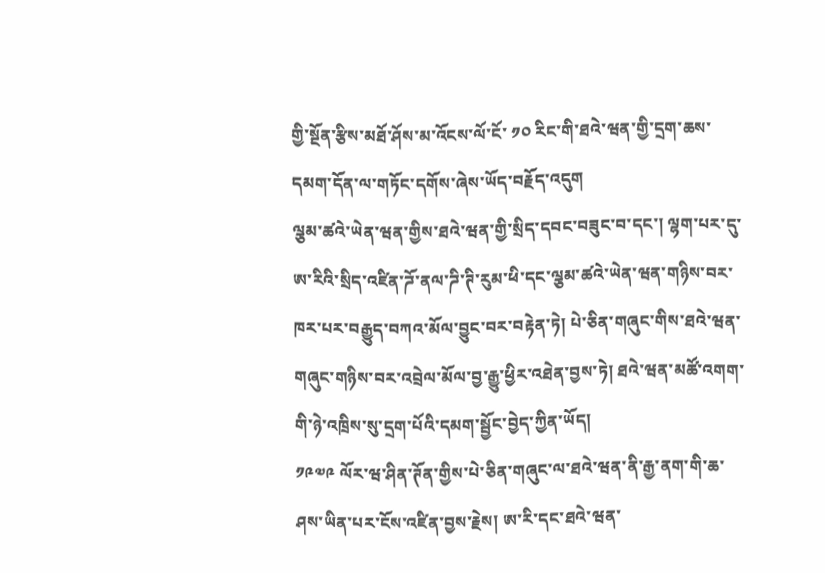གྱི་སྔོན་རྩིས་མཐོ་ཤོས་མ་འོངས་ལོ་ངོ་ ༡༠ རིང་གི་ཐའེ་ཝན་གྱི་དྲག་ཆས་དམག་དོན་ལ་གཏོང་དགོས་ཞེས་ཡོད་བརྗོད་འདུག
ལྕམ་ཚའེ་ཡེན་ཝན་གྱིས་ཐའེ་ཝན་གྱི་སྲིད་དབང་བཟུང་བ་དང་། ལྷག་པར་དུ་ཨ་རིའི་སྲིད་འཛིན་ཌོ་ནལ་ཌི་ཊི་རུམ་ཕི་དང་ལྕམ་ཚའེ་ཡེན་ཝན་གཉིས་བར་ཁར་པར་བརྒྱུད་བཀའ་མོལ་བྱུང་བར་བརྟེན་ཏེ། པེ་ཅིན་གཞུང་གིས་ཐའེ་ཝན་གཞུང་གཉིས་བར་འབྲེལ་མོལ་བྱ་རྒྱུ་ཕྱིར་འཐེན་བྱས་ཏེ། ཐའེ་ཝན་མཚོ་འགག་གི་ཉེ་འཁྲིས་སུ་དྲག་པོའི་དམག་སྦྱོང་བྱེད་ཀྱིན་ཡོད།
༡༩༧༩ ལོར་ཝ་ཤིན་ཊོན་གྱིས་པེ་ཅིན་གཞུང་ལ་ཐའེ་ཝན་ནི་རྒྱ་ནག་གི་ཆ་ཤས་ཡིན་པར་ངོས་འཛིན་བྱས་རྗེས། ཨ་རི་དང་ཐའེ་ཝན་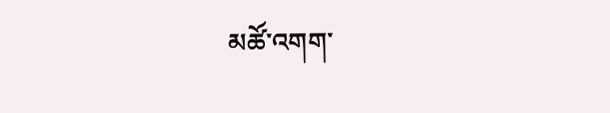མཚོ་འགག་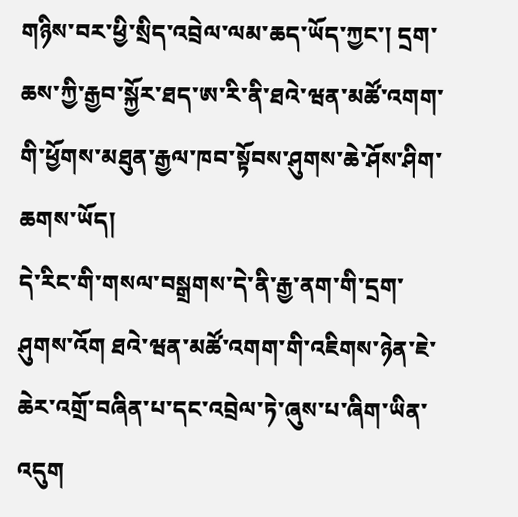གཉིས་བར་ཕྱི་སྲིད་འབྲེལ་ལམ་ཆད་ཡོད་ཀྱང་། དྲག་ཆས་ཀྱི་རྒྱབ་སྐྱོར་ཐད་ཨ་རི་ནི་ཐའེ་ཝན་མཚོ་འགག་གི་ཕྱོགས་མཐུན་རྒྱལ་ཁབ་སྟོབས་ཤུགས་ཆེ་ཤོས་ཤིག་ཆགས་ཡོད།
དེ་རིང་གི་གསལ་བསྒྲགས་དེ་ནི་རྒྱ་ནག་གི་དྲག་ཤུགས་འོག ཐའེ་ཝན་མཚོ་འགག་གི་འཇིགས་ཉེན་ཇེ་ཆེར་འགྲོ་བཞིན་པ་དང་འབྲེལ་ཏེ་ཞུས་པ་ཞིག་ཡིན་འདུག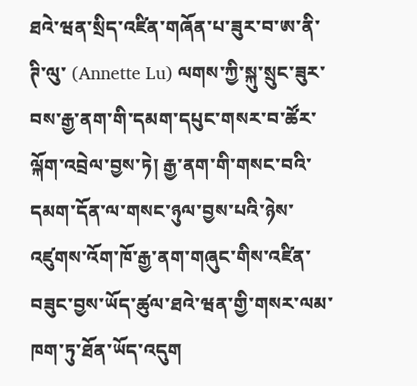ཐའེ་ཝན་སྲིད་འཛིན་གཞོན་པ་ཟུར་བ་ཨ་ནི་ཊི་ལུ་ (Annette Lu) ལགས་ཀྱི་སྐུ་སྲུང་ཟུར་བས་རྒྱ་ནག་གི་དམག་དཔུང་གསར་བ་ཚོར་ལྐོག་འབྲེལ་བྱས་ཏེ། རྒྱ་ནག་གི་གསང་བའི་དམག་དོན་ལ་གསང་ཉུལ་བྱས་པའི་ཉེས་འཛུགས་འོག་ཁོ་རྒྱ་ནག་གཞུང་གིས་འཛིན་བཟུང་བྱས་ཡོད་ཚུལ་ཐའེ་ཝན་གྱི་གསར་ལམ་ཁག་ཏུ་ཐོན་ཡོད་འདུག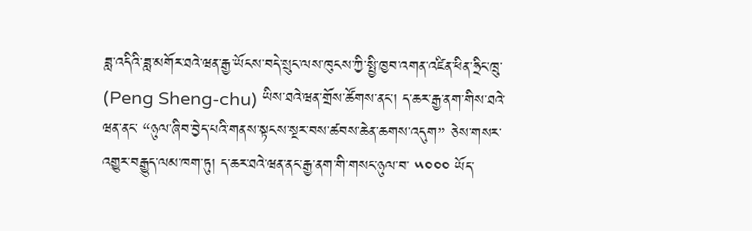ཟླ་འདིའི་ཟླ་མགོར་ཐའེ་ཝན་རྒྱ་ཡོངས་བདེ་སྲུང་ལས་ཁུངས་ཀྱི་སྤྱི་ཁྱབ་འགན་འཛིན་ཕིན་ཧྲིང་ཁྲུ་ (Peng Sheng-chu) ཡིས་ཐའེ་ཝན་གྲོས་ཚོགས་ནང་། ད་ཆར་རྒྱ་ནག་གིས་ཐའེ་ཝན་ནང་ “ཉུལ་ཞིབ་བྱེད་པའི་གནས་སྟངས་སྔར་བས་ཚབས་ཆེན་ཆགས་འདུག” ཅེས་གསར་འགྱུར་བརྒྱུད་ལམ་ཁག་ཏུ། ད་ཆར་ཐའེ་ཝན་ནང་རྒྱ་ནག་གི་གསང་ཉུལ་བ་ ༥༠༠༠ ཡོད་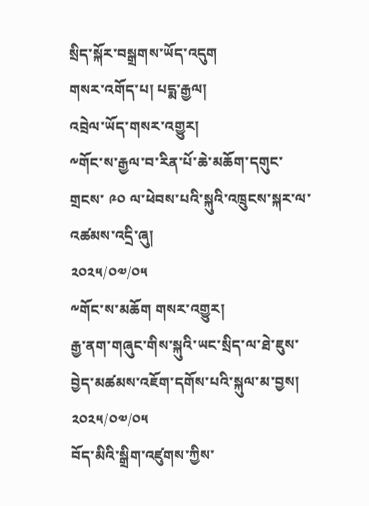སྲིད་སྐོར་བསྒྲགས་ཡོད་འདུག
གསར་འགོད་པ། པདྨ་རྒྱལ།
འབྲེལ་ཡོད་གསར་འགྱུར།
༸གོང་ས་རྒྱལ་བ་རིན་པོ་ཆེ་མཆོག་དགུང་གྲངས་ ༩༠ ལ་ཕེབས་པའི་སྐུའི་འཁྲུངས་སྐར་ལ་འཚམས་འདྲི་ཞུ།
༢༠༢༥/༠༧/༠༥
༸གོང་ས་མཆོག གསར་འགྱུར།
རྒྱ་ནག་གཞུང་གིས་སྐུའི་ཡང་སྲིད་ལ་ཐེ་ཇུས་བྱེད་མཚམས་འཇོག་དགོས་པའི་སྐུལ་མ་བྱས།
༢༠༢༥/༠༧/༠༥
བོད་མིའི་སྒྲིག་འཛུགས་ཀྱིས་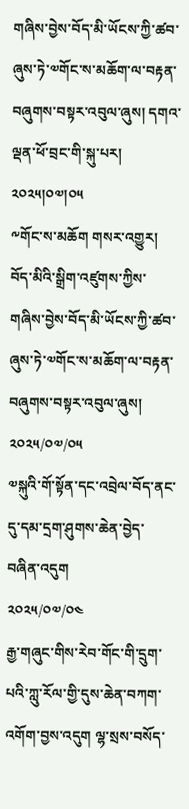གཞིས་བྱེས་བོད་མི་ཡོངས་ཀྱི་ཚབ་ཞུས་ཏེ་༧གོང་ས་མཆོག་ལ་བརྟན་བཞུགས་བསྟར་འབུལ་ཞུས། དགའ་ལྡན་ཕོ་བྲང་གི་སྐུ་པར། ༢༠༢༥།༠༧།༠༥
༸གོང་ས་མཆོག གསར་འགྱུར།
བོད་མིའི་སྒྲིག་འཛུགས་ཀྱིས་གཞིས་བྱེས་བོད་མི་ཡོངས་ཀྱི་ཚབ་ཞུས་ཏེ་༧གོང་ས་མཆོག་ལ་བརྟན་བཞུགས་བསྟར་འབུལ་ཞུས།
༢༠༢༥/༠༧/༠༥
༧སྐུའི་གོ་སྟོན་དང་འབྲེལ་བོད་ནང་དུ་དམ་དྲག་ཤུགས་ཆེན་བྱེད་བཞིན་འདུག
༢༠༢༥/༠༧/༠༤
རྒྱ་གཞུང་གིས་རེབ་གོང་གི་དྲུག་པའི་ཀླུ་རོལ་གྱི་དུས་ཆེན་བཀག་འགོག་བྱས་འདུག ལྷ་སྲས་བསོད་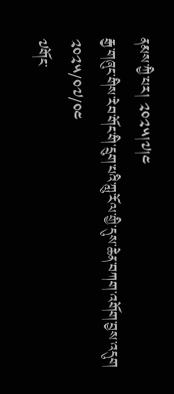ནམས་ཀྱི་པར། ༢༠༢༥།༧།༤
རྒྱ་གཞུང་གིས་རེབ་གོང་གི་དྲུག་པའི་ཀླུ་རོལ་གྱི་དུས་ཆེན་བཀག་འགོག་བྱས་འདུག
༢༠༢༥/༠༧/༠༤
༧གོང་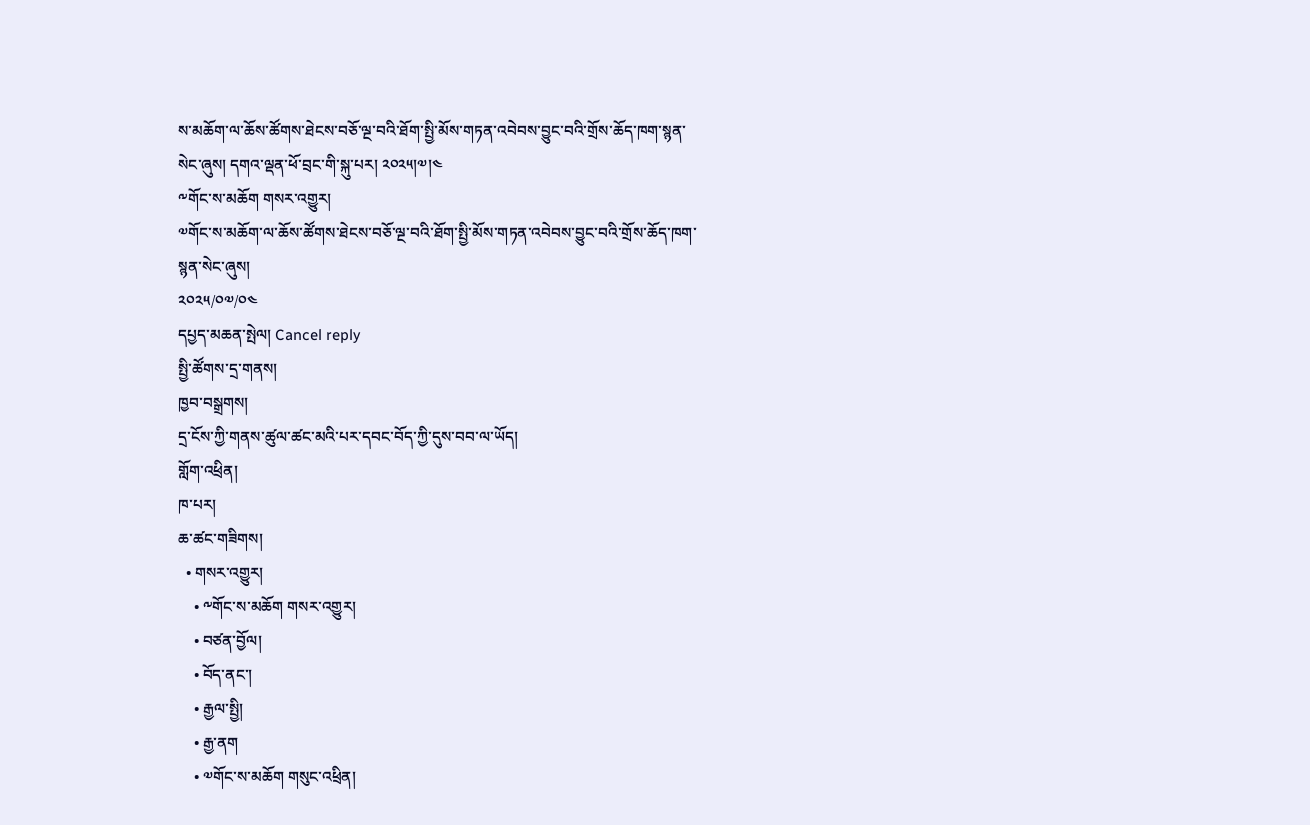ས་མཆོག་ལ་ཆོས་ཚོགས་ཐེངས་བཅོ་ལྔ་བའི་ཐོག་སྤྱི་མོས་གཏན་འབེབས་བྱུང་བའི་གྲོས་ཆོད་ཁག་སྙན་སེང་ཞུས། དགའ་ལྡན་ཕོ་བྲང་གི་སྐུ་པར། ༢༠༢༥།༧།༤
༸གོང་ས་མཆོག གསར་འགྱུར།
༧གོང་ས་མཆོག་ལ་ཆོས་ཚོགས་ཐེངས་བཅོ་ལྔ་བའི་ཐོག་སྤྱི་མོས་གཏན་འབེབས་བྱུང་བའི་གྲོས་ཆོད་ཁག་སྙན་སེང་ཞུས།
༢༠༢༥/༠༧/༠༤
དཔྱད་མཆན་སྤེལ། Cancel reply
སྤྱི་ཚོགས་དྲ་གནས།
ཁྱབ་བསྒྲགས།
དྲ་ངོས་ཀྱི་གནས་ཚུལ་ཚང་མའི་པར་དབང་བོད་ཀྱི་དུས་བབ་ལ་ཡོད།
གློག་འཕྲིན།
ཁ་པར།
ཆ་ཚང་གཟིགས།
  • གསར་འགྱུར།
    • ༸གོང་ས་མཆོག གསར་འགྱུར།
    • བཙན་བྱོལ།
    • བོད་ནང་།
    • རྒྱལ་སྤྱི།
    • རྒྱ་ནག
    • ༧གོང་ས་མཆོག གསུང་འཕྲིན།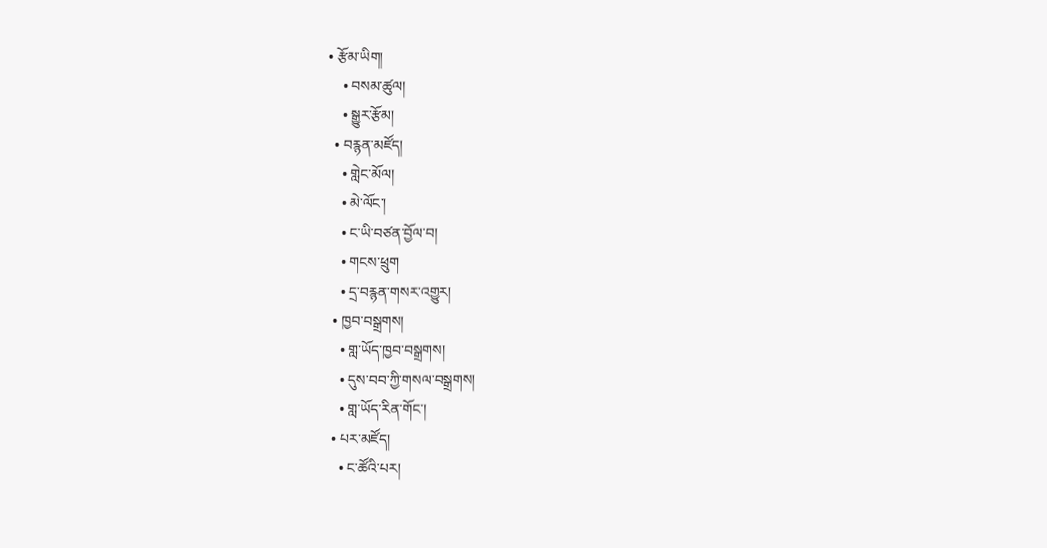• རྩོམ་ཡིག།
    • བསམ་ཚུལ།
    • སྒྱུར་རྩོམ།
  • བརྙན་མཛོད།
    • གླེང་མོལ།
    • མེ་ལོང་།
    • ང་ཡི་བཙན་བྱོལ་བ།
    • གངས་ཕྲུག
    • དྲ་བརྙན་གསར་འགྱུར།
  • ཁྱབ་བསྒྲགས།
    • གླ་ཡོད་ཁྱབ་བསྒྲགས།
    • དུས་བབ་ཀྱི་གསལ་བསྒྲགས།
    • གླ་ཡོད་རིན་གོང་།
  • པར་མཛོད།
    • ང་ཚོའི་པར།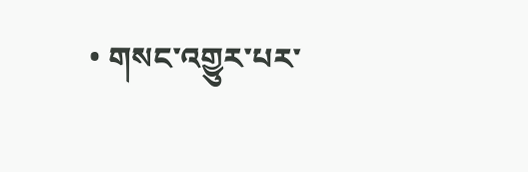• གསང་འགྱུར་པར་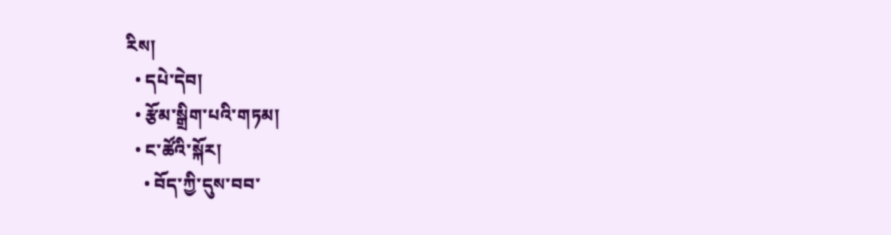རིས།
  • དཔེ་དེབ།
  • རྩོམ་སྒྲིག་པའི་གཏམ།
  • ང་ཚོའི་སྐོར།
    • བོད་ཀྱི་དུས་བབ་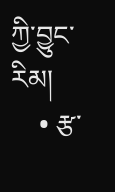ཀྱི་བྱུང་རིམ།
    • རྩ་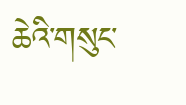ཆེའི་གསུང་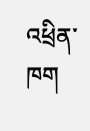འཕྲིན་ཁག